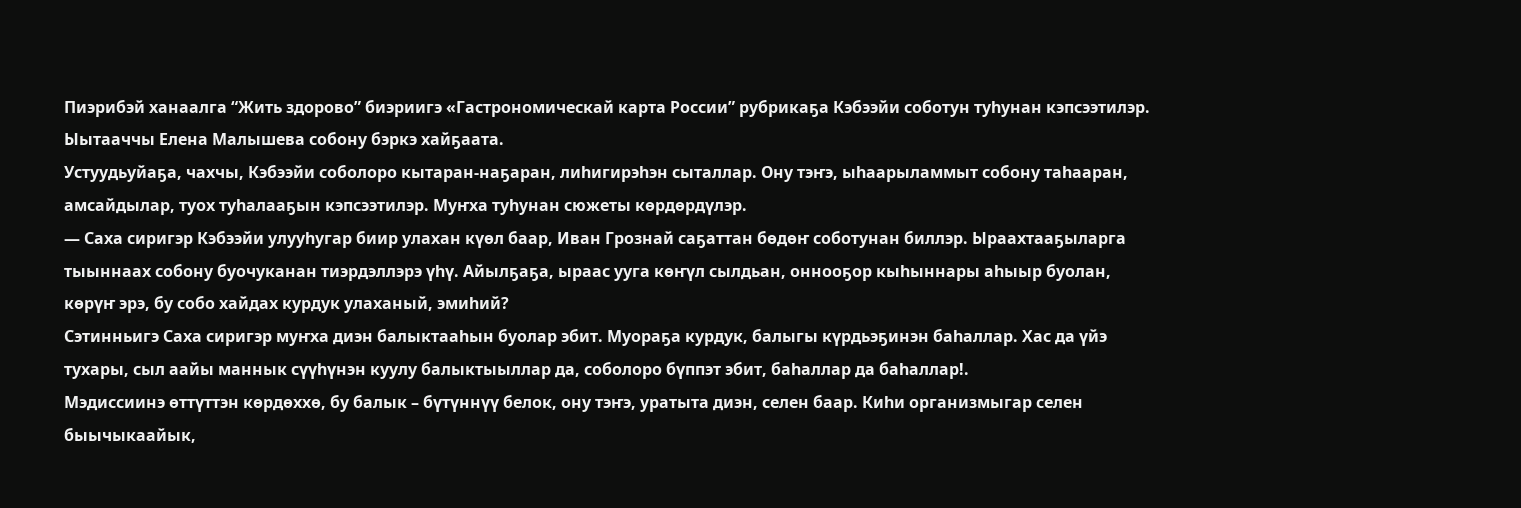Пиэрибэй ханаалга “Жить здорово” биэриигэ «Гастрономическай карта России” рубрикаҕа Кэбээйи соботун туһунан кэпсээтилэр. Ыытааччы Елена Малышева собону бэркэ хайҕаата.
Устуудьуйаҕа, чахчы, Кэбээйи соболоро кытаран-наҕаран, лиһигирэһэн сыталлар. Ону тэҥэ, ыһаарыламмыт собону таһааран, амсайдылар, туох туһалааҕын кэпсээтилэр. Муҥха туһунан сюжеты көрдөрдүлэр.
— Саха сиригэр Кэбээйи улууһугар биир улахан күөл баар, Иван Грознай саҕаттан бөдөҥ соботунан биллэр. Ыраахтааҕыларга тыыннаах собону буочуканан тиэрдэллэрэ үһү. Айылҕаҕа, ыраас ууга көҥүл сылдьан, оннооҕор кыһыннары аһыыр буолан, көрүҥ эрэ, бу собо хайдах курдук улаханый, эмиһий?
Сэтинньигэ Саха сиригэр муҥха диэн балыктааһын буолар эбит. Муораҕа курдук, балыгы күрдьэҕинэн баһаллар. Хас да үйэ тухары, сыл аайы маннык сүүһүнэн куулу балыктыыллар да, соболоро бүппэт эбит, баһаллар да баһаллар!.
Мэдиссиинэ өттүттэн көрдөххө, бу балык – бүтүннүү белок, ону тэҥэ, уратыта диэн, селен баар. Киһи организмыгар селен быычыкаайык,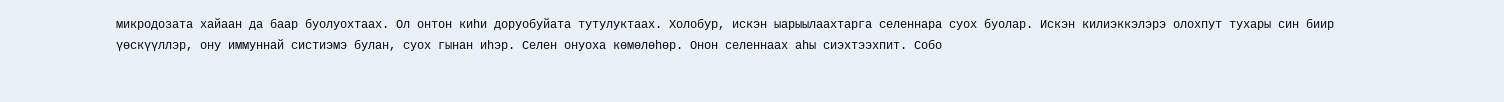микродозата хайаан да баар буолуохтаах. Ол онтон киһи доруобуйата тутулуктаах. Холобур, искэн ыарыылаахтарга селеннара суох буолар. Искэн килиэккэлэрэ олохпут тухары син биир үөскүүллэр, ону иммуннай систиэмэ булан, суох гынан иһэр. Селен онуоха көмөлөһөр. Онон селеннаах аһы сиэхтээхпит. Собо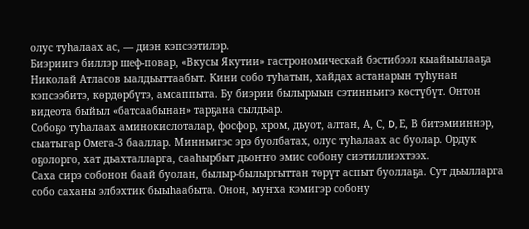олус туһалаах ас, — диэн кэпсээтилэр.
Биэриигэ биллэр шеф-повар, «Вкусы Якутии» гастрономическай бэстибээл кыайыылааҕа Николай Атласов ыалдьыттаабыт. Кини собо туһатын, хайдах астанарын туһунан кэпсээбитэ, көрдөрбүтэ, амсаппыта. Бу биэрии былырыын сэтинньигэ көстүбүт. Онтон видеота быйыл «батсаабынан» тарҕана сылдьар.
Собоҕо туһалаах аминокислоталар, фосфор, хром, дьуот, алтан, А, С, D, Е, В битэмииннэр, сыатыгар Омега-3 бааллар. Минньигэс эрэ буолбатах, олус туһалаах ас буолар. Ордук оҕолорго, хат дьахталларга, сааһырбыт дьоҥҥо эмис собону сиэтиллиэхтээх.
Саха сирэ собонон баай буолан, былыр-былыргыттан төрүт аспыт буоллаҕа. Сут дьылларга собо саханы элбэхтик быыһаабыта. Онон, муҥха кэмигэр собону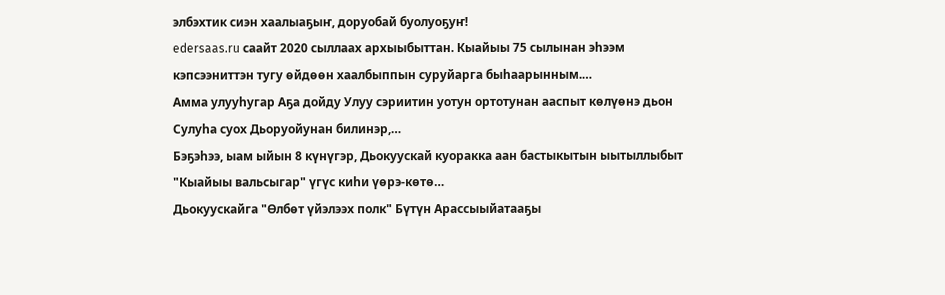элбэхтик сиэн хаалыаҕыҥ, доруобай буолуоҕуҥ!
edersaas.ru саайт 2020 сыллаах архыыбыттан. Кыайыы 75 сылынан эһээм кэпсээниттэн тугу өйдөөн хаалбыппын суруйарга быһаарынным.…
Амма улууһугар Аҕа дойду Улуу сэриитин уотун ортотунан ааспыт көлүөнэ дьон Сулуһа суох Дьоруойунан билинэр,…
Бэҕэһээ, ыам ыйын 8 күнүгэр, Дьокуускай куоракка аан бастыкытын ыытыллыбыт "Кыайыы вальсыгар" үгүс киһи үөрэ-көтө…
Дьокуускайга "Өлбөт үйэлээх полк" Бүтүн Арассыыйатааҕы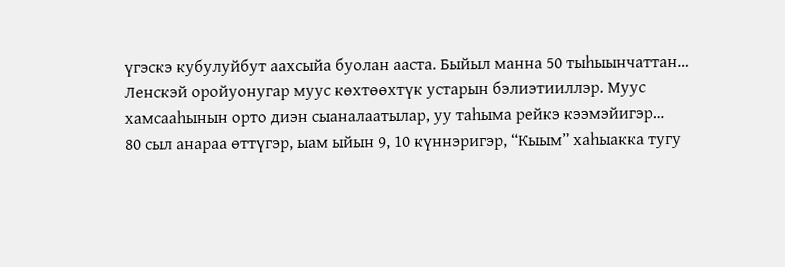үгэскэ кубулуйбут аахсыйа буолан ааста. Быйыл манна 50 тыһыынчаттан…
Ленскэй оройуонугар муус көхтөөхтүк устарын бэлиэтииллэр. Муус хамсааһынын орто диэн сыаналаатылар, уу таһыма рейкэ кээмэйигэр…
80 сыл анараа өттүгэр, ыам ыйын 9, 10 күннэригэр, “Кыым” хаһыакка тугу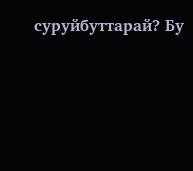суруйбуттарай? Бу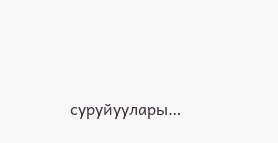суруйуулары…